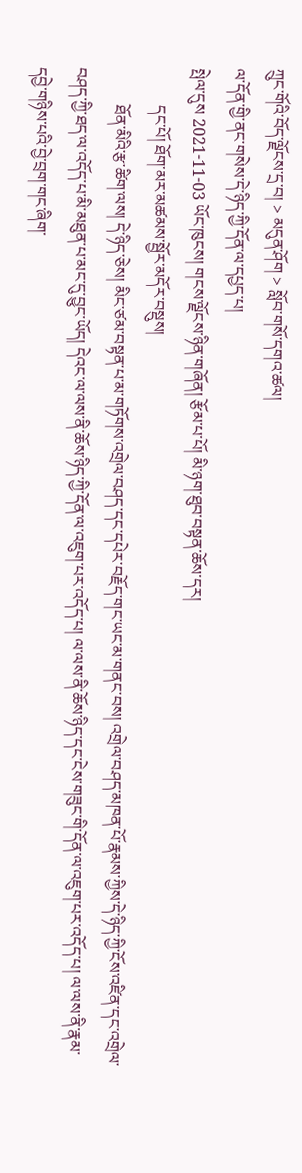ཀྲུང་གོའི་བོད་ལྗོངས་དྲ་བ། > མདུན་ཤོག > སློབ་གསོ་དགའ་ཚལ།
ལ་དོན་གྱི་ནང་གསེས་དེ་ཉིད་ཀྱི་དོན་ལ་དཔྱད་པ།
སྤེལ་དུས 2021-11-03 ཡོང་ཁུངས། གངས་ལྗོངས་ཉིན་གཞོན། རྩོམ་པ་པོ། མི་ཉག་ཐུབ་བསྟན་ཆོས་དར།
         དང་པོ། ཐོག་མར་མཚམས་སྦྱོར་མདོར་བསྡུས།
         ཐོན་མིའི་རྩ་ཚིག་ལས། དེ་ཉིད་ཅེས། མིང་ཙམ་བསྟན་པ་མ་གཏོགས་འགྲེལ་བཤད་དང་དཔེར་བརྗོད་གང་ཡང་མ་གནང་བས། འགྲེལ་བཤད་མཁན་པོ་རྣམས་ཀྱིས་དེ་ཉིད་ཀྱི་ངོས་འཛིན་དང་འགྲེལ་བཤད་ཀྱི་ཐད་ལ་འདོད་པ་མི་མཐུན་པ་མང་དུ་བྱུང་ཡོད། དེའང་ལ་ལས་ནི་ཆོས་ཉིད་ཀྱི་དོན་ལ་འཇུག་པར་འདོད་པ། ལ་ལས་ནི་ཆོས་ཉིད་དང་ངེས་གཟུང་གི་དོན་ལ་འཇུག་པར་འདོད་པ། ལ་ལས་ནི་རྣམ་དབྱེ་གཉིས་པའི་བྱེ་བྲག་གང་ཞིག་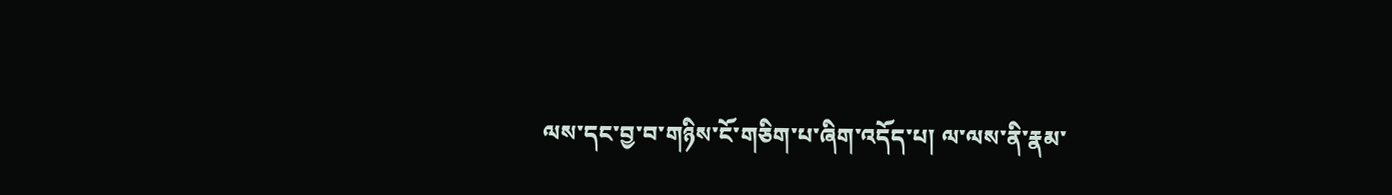ལས་དང་བྱ་བ་གཉིས་ངོ་གཅིག་པ་ཞིག་འདོད་པ། ལ་ལས་ནི་རྣམ་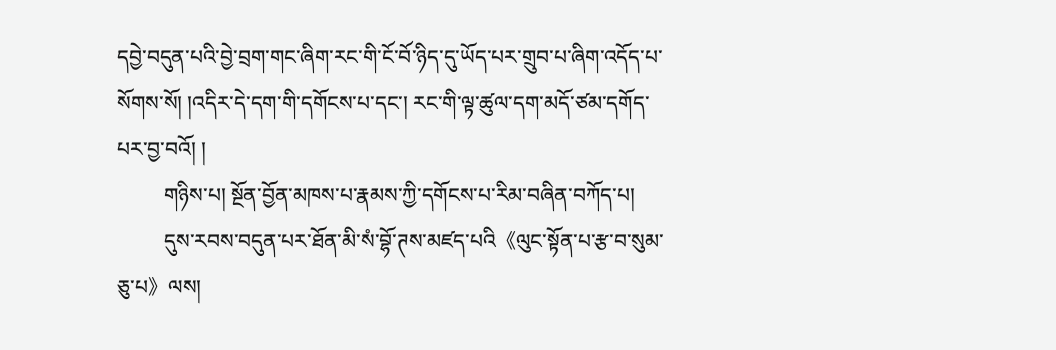དབྱེ་བདུན་པའི་བྱེ་བྲག་གང་ཞིག་རང་གི་ངོ་བོ་ཉིད་དུ་ཡོད་པར་གྲུབ་པ་ཞིག་འདོད་པ་སོགས་སོ། །འདིར་དེ་དག་གི་དགོངས་པ་དང་། རང་གི་ལྟ་ཚུལ་དག་མདོ་ཙམ་དགོད་པར་བྱ་བའོ། །
         གཉིས་པ། སྔོན་བྱོན་མཁས་པ་རྣམས་ཀྱི་དགོངས་པ་རིམ་བཞིན་བཀོད་པ།
         དུས་རབས་བདུན་པར་ཐོན་མི་སཾ་བྷོ་ཊས་མཛད་པའི《ལུང་སྟོན་པ་རྩ་བ་སུམ་ཅུ་པ》ལས།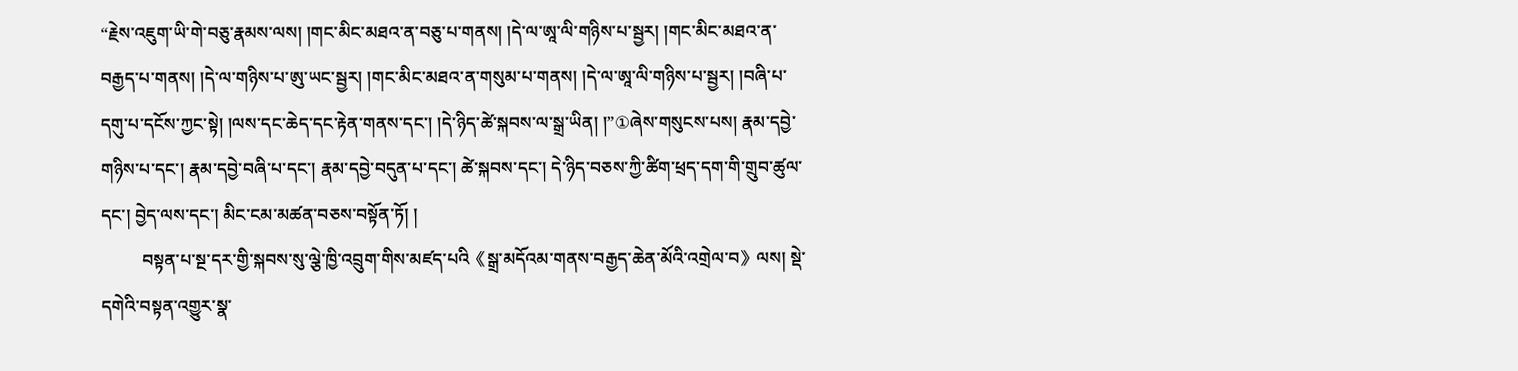“རྗེས་འཇུག་ཡི་གེ་བཅུ་རྣམས་ལས། །གང་མིང་མཐའ་ན་བཅུ་པ་གནས། །དེ་ལ་ཨཱ་ལི་གཉིས་པ་སྦྱར། །གང་མིང་མཐའ་ན་བརྒྱད་པ་གནས། །དེ་ལ་གཉིས་པ་ཨུ་ཡང་སྦྱར། །གང་མིང་མཐའ་ན་གསུམ་པ་གནས། །དེ་ལ་ཨཱ་ལི་གཉིས་པ་སྦྱར། །བཞི་པ་དགུ་པ་དངོས་ཀྱང་སྟེ། །ལས་དང་ཆེད་དང་རྟེན་གནས་དང་། །དེ་ཉིད་ཚེ་སྐབས་ལ་སྒྲ་ཡིན། །”①ཞེས་གསུངས་པས། རྣམ་དབྱེ་གཉིས་པ་དང་། རྣམ་དབྱེ་བཞི་པ་དང་། རྣམ་དབྱེ་བདུན་པ་དང་། ཚེ་སྐབས་དང་། དེ་ཉིད་བཅས་ཀྱི་ཚིག་ཕྲད་དག་གི་གྲུབ་ཚུལ་དང་། བྱེད་ལས་དང་། མིང་ངམ་མཚན་བཅས་བསྟོན་ཏོ། །
         བསྟན་པ་སྔ་དར་གྱི་སྐབས་སུ་ལྕེ་ཁྱི་འབྲུག་གིས་མཛད་པའི《སྒྲ་མདོའམ་གནས་བརྒྱད་ཆེན་མོའི་འགྲེལ་བ》ལས། སྡེ་དགེའི་བསྟན་འགྱུར་སྣ་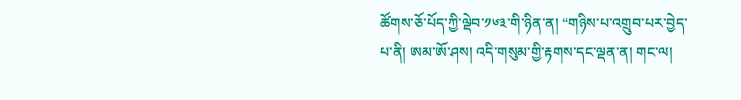ཚོགས་ཅོ་པོད་ཀྱི་ལྡེབ་༡༦༣་གི་ཉིན་ན། “གཉིས་པ་འགྲུབ་པར་བྱེད་པ་ནི། ཨམ་ཨོ་ཤས། འདི་གསུམ་གྱི་རྟགས་དང་ལྡན་ན། གང་ལ།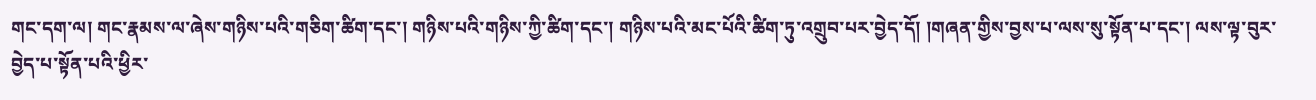གང་དག་ལ། གང་རྣམས་ལ་ཞེས་གཉིས་པའི་གཅིག་ཚིག་དང་། གཉིས་པའི་གཉིས་ཀྱི་ཚིག་དང་། གཉིས་པའི་མང་པོའི་ཚིག་ཏུ་འགྲུབ་པར་བྱེད་དོ། །གཞན་གྱིས་བྱས་པ་ལས་སུ་སྟོན་པ་དང་། ལས་ལྟ་བུར་བྱེད་པ་སྟོན་པའི་ཕྱིར་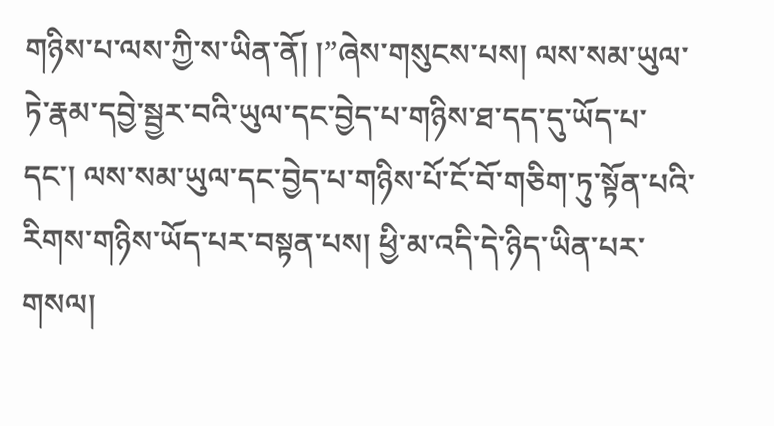གཉིས་པ་ལས་ཀྱི་ས་ཡིན་ནོ། །”ཞེས་གསུངས་པས། ལས་སམ་ཡུལ་ཏེ་རྣམ་དབྱེ་སྦྱར་བའི་ཡུལ་དང་བྱེད་པ་གཉིས་ཐ་དད་དུ་ཡོད་པ་དང་། ལས་སམ་ཡུལ་དང་བྱེད་པ་གཉིས་པོ་ངོ་བོ་གཅིག་ཏུ་སྟོན་པའི་རིགས་གཉིས་ཡོད་པར་བསྟན་པས། ཕྱི་མ་འདི་དེ་ཉིད་ཡིན་པར་གསལ།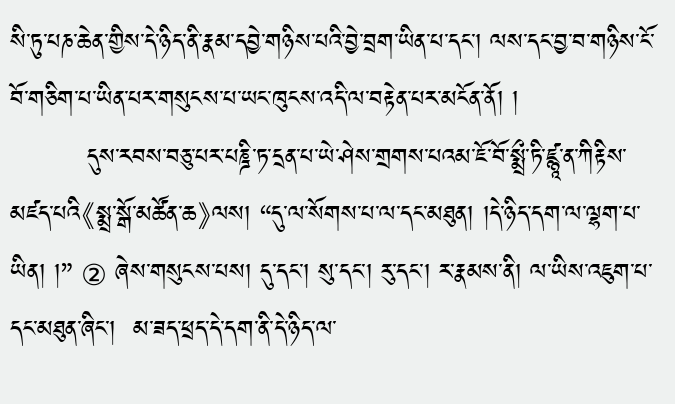སི་ཏུ་པཎ་ཆེན་གྱིས་དེ་ཉིད་ནི་རྣམ་དབྱེ་གཉིས་པའི་བྱེ་བྲག་ཡིན་པ་དང་། ལས་དང་བྱ་བ་གཉིས་ངོ་བོ་གཅིག་པ་ཡིན་པར་གསུངས་པ་ཡང་ཁུངས་འདི་ལ་བརྟེན་པར་མངོན་ནོ། །
         དུས་རབས་བཅུ་པར་པཎྜི་ཏ་དྲན་པ་ཡེ་ཤེས་གྲགས་པའམ་ཇོ་བོ་སྨྲྀ་ཏི་ཛྙཱ་ན་ཀིརྟིས་མཛད་པའི《སྨྲ་སྒོ་མཚོན་ཆ》ལས། “དུ་ལ་སོགས་པ་ལ་དང་མཐུན། །དེ་ཉིད་དག་ལ་ལྷག་པ་ཡིན། །” ② ཞེས་གསུངས་པས། དུ་དང་། སུ་དང་། རུ་དང་། ར་རྣམས་ནི། ལ་ཡིས་འཇུག་པ་དང་མཐུན་ཞིང་།  མ་ཟད་ཕྲད་དེ་དག་ནི་དེ་ཉིད་ལ་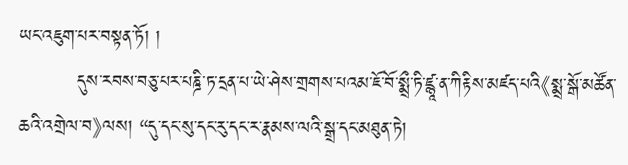ཡང་འཇུག་པར་བསྟན་ཏོ། །
         དུས་རབས་བཅུ་པར་པཎྜི་ཏ་དྲན་པ་ཡེ་ཤེས་གྲགས་པའམ་ཇོ་བོ་སྨྲྀ་ཏི་ཛྙཱ་ན་ཀིརྟིས་མཛད་པའི《སྨྲ་སྒོ་མཚོན་ཆའི་འགྲེལ་བ》ལས། “དུ་དང་སུ་དང་རུ་དང་ར་རྣམས་ལའི་སྒྲ་དང་མཐུན་ཏེ།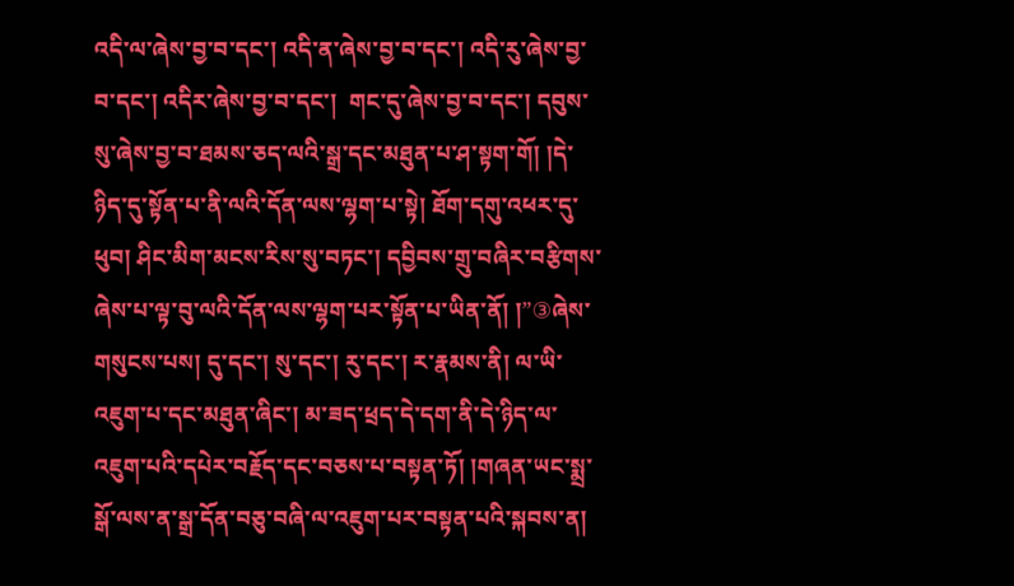འདི་ལ་ཞེས་བྱ་བ་དང་། འདི་ན་ཞེས་བྱ་བ་དང་། འདི་རུ་ཞེས་བྱ་བ་དང་། འདིར་ཞེས་བྱ་བ་དང་།  གང་དུ་ཞེས་བྱ་བ་དང་། དབུས་སུ་ཞེས་བྱ་བ་ཐམས་ཅད་ལའི་སྒྲ་དང་མཐུན་པ་ཤ་སྟག་གོ། །དེ་ཉིད་དུ་སྟོན་པ་ནི་ལའི་དོན་ལས་ལྷག་པ་སྟེ། ཐོག་དགུ་འཕར་དུ་ཕུབ། ཤིང་མིག་མངས་རིས་སུ་བཏང་། དབྱིབས་གྲུ་བཞིར་བརྩིགས་ཞེས་པ་ལྟ་བུ་ལའི་དོན་ལས་ལྷག་པར་སྟོན་པ་ཡིན་ནོ། །”③ཞེས་གསུངས་པས། དུ་དང་། སུ་དང་། རུ་དང་། ར་རྣམས་ནི། ལ་ཡི་འཇུག་པ་དང་མཐུན་ཞིང་། མ་ཟད་ཕྲད་དེ་དག་ནི་དེ་ཉིད་ལ་འཇུག་པའི་དཔེར་བརྗོད་དང་བཅས་པ་བསྟན་ཏོ། །གཞན་ཡང་སྨྲ་སྒོ་ལས་ན་སྒྲ་དོན་བཅུ་བཞི་ལ་འཇུག་པར་བསྟན་པའི་སྐབས་ན།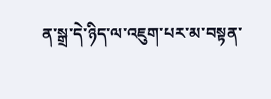ན་སྒྲ་དེ་ཉིད་ལ་འཇུག་པར་མ་བསྟན་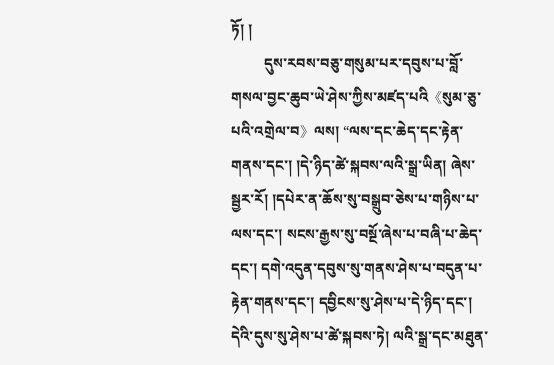ཏོ། །
         དུས་རབས་བཅུ་གསུམ་པར་དབུས་པ་བློ་གསལ་བྱང་ཆུབ་ཡེ་ཤེས་ཀྱིས་མཛད་པའི《སུམ་ཅུ་པའི་འགྲེལ་བ》ལས། “ལས་དང་ཆེད་དང་རྟེན་གནས་དང་། །དེ་ཉིད་ཚེ་སྐབས་ལའི་སྒྲ་ཡིན། ཞེས་སྦྱར་རོ། །དཔེར་ན་ཆོས་སུ་བསྒྲུབ་ཅེས་པ་གཉིས་པ་ལས་དང་། སངས་རྒྱས་སུ་བསྔོ་ཞེས་པ་བཞི་པ་ཆེད་དང་། དགེ་འདུན་དབུས་སུ་གནས་ཤེས་པ་བདུན་པ་རྟེན་གནས་དང་། དབྱིངས་སུ་ཤེས་པ་དེ་ཉིད་དང་། དེའི་དུས་སུ་ཤེས་པ་ཚེ་སྐབས་ཏེ། ལའི་སྒྲ་དང་མཐུན་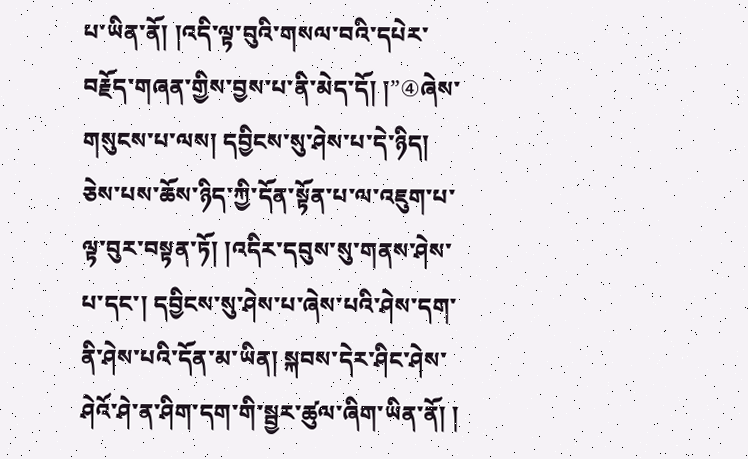པ་ཡིན་ནོ། །འདི་ལྟ་བུའི་གསལ་བའི་དཔེར་བརྗོད་གཞན་གྱིས་བྱས་པ་ནི་མེད་དོ། །”④ཞེས་གསུངས་པ་ལས། དབྱིངས་སུ་ཤེས་པ་དེ་ཉིད། ཅེས་པས་ཆོས་ཉིད་ཀྱི་དོན་སྟོན་པ་ལ་འཇུག་པ་ལྟ་བུར་བསྟན་ཏོ། །འདིར་དབུས་སུ་གནས་ཤེས་པ་དང་། དབྱིངས་སུ་ཤེས་པ་ཞེས་པའི་ཤེས་དག་ནི་ཤེས་པའི་དོན་མ་ཡིན། སྐབས་དེར་ཤིང་ཤེས་ཤེའོ་ཤེ་ན་ཤིག་དག་གི་སྦྱར་ཚུལ་ཞིག་ཡིན་ནོ། །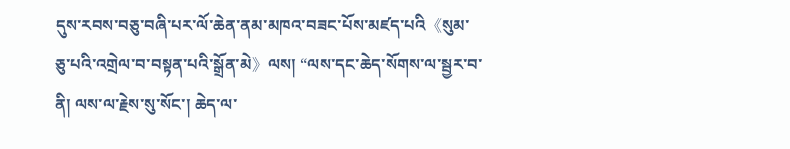དུས་རབས་བཅུ་བཞི་པར་ལོ་ཆེན་ནམ་མཁའ་བཟང་པོས་མཛད་པའི《སུམ་ཅུ་པའི་འགྲེལ་བ་བསྟན་པའི་སྒྲོན་མེ》ལས། “ལས་དང་ཆེད་སོགས་ལ་སྦྱར་བ་ནི། ལས་ལ་རྗེས་སུ་སོང་། ཆེད་ལ་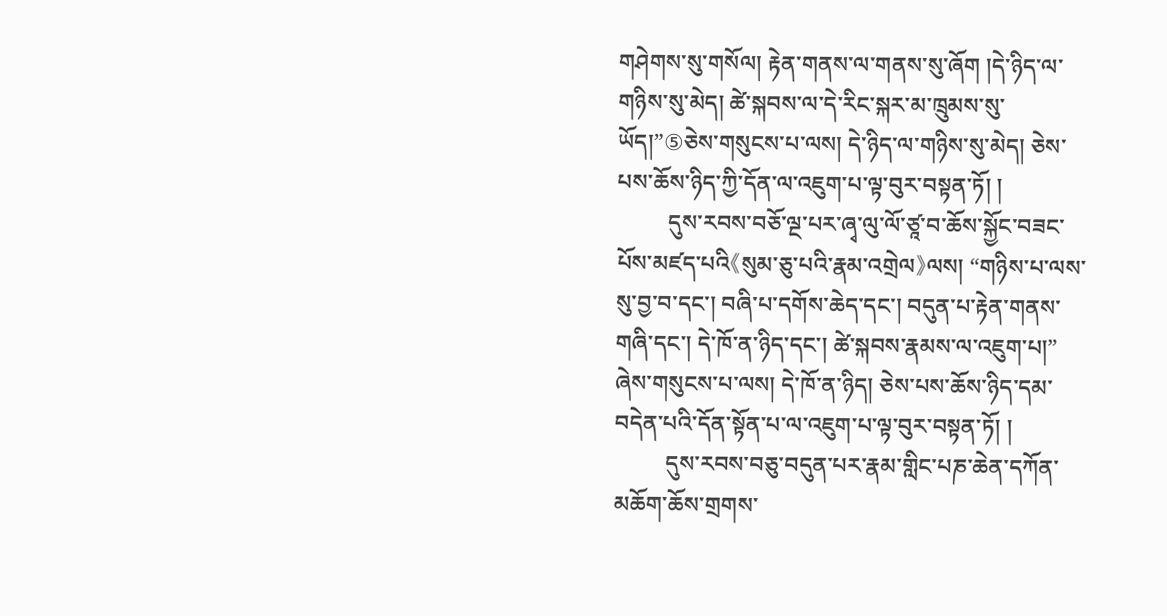གཤེགས་སུ་གསོལ། རྟེན་གནས་ལ་གནས་སུ་ཞོག །དེ་ཉིད་ལ་གཉིས་སུ་མེད། ཚེ་སྐབས་ལ་དེ་རིང་སྐར་མ་ཁྲུམས་སུ་ཡོད།”⑤ཅེས་གསུངས་པ་ལས། དེ་ཉིད་ལ་གཉིས་སུ་མེད། ཅེས་པས་ཆོས་ཉིད་ཀྱི་དོན་ལ་འཇུག་པ་ལྟ་བུར་བསྟན་ཏོ། །
         དུས་རབས་བཅོ་ལྔ་པར་ཞྭ་ལུ་ལོ་ཙཱ་བ་ཆོས་སྐྱོང་བཟང་པོས་མཛད་པའི《སུམ་ཅུ་པའི་རྣམ་འགྲེལ》ལས། “གཉིས་པ་ལས་སུ་བྱ་བ་དང་། བཞི་པ་དགོས་ཆེད་དང་། བདུན་པ་རྟེན་གནས་གཞི་དང་། དེ་ཁོ་ན་ཉིད་དང་། ཚེ་སྐབས་རྣམས་ལ་འཇུག་པ།” ཞེས་གསུངས་པ་ལས། དེ་ཁོ་ན་ཉིད། ཅེས་པས་ཆོས་ཉིད་དམ་བདེན་པའི་དོན་སྟོན་པ་ལ་འཇུག་པ་ལྟ་བུར་བསྟན་ཏོ། །
         དུས་རབས་བཅུ་བདུན་པར་རྣམ་གླིང་པཎ་ཆེན་དཀོན་མཆོག་ཆོས་གྲགས་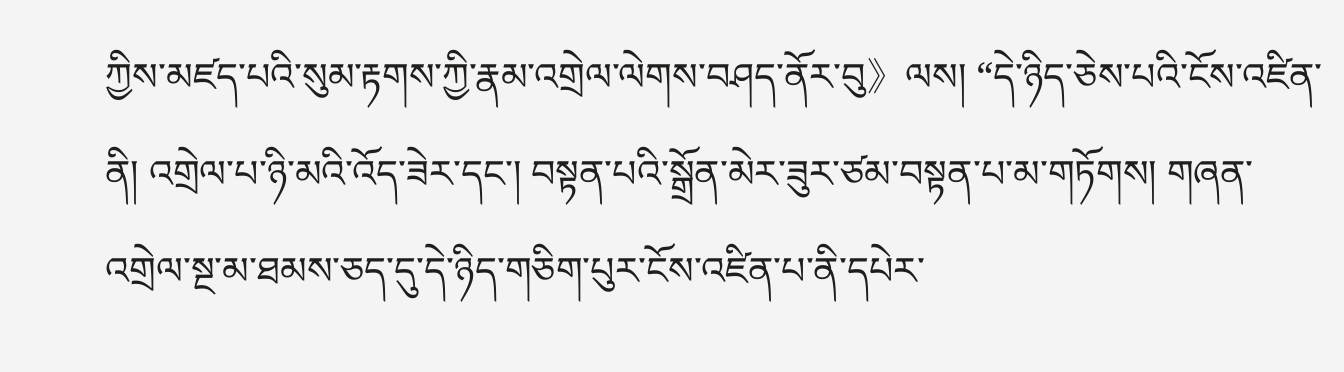ཀྱིས་མཛད་པའི་སུམ་རྟགས་ཀྱི་རྣམ་འགྲེལ་ལེགས་བཤད་ནོར་བུ》ལས། “དེ་ཉིད་ཅེས་པའི་ངོས་འཛིན་ནི། འགྲེལ་པ་ཉི་མའི་འོད་ཟེར་དང་། བསྟན་པའི་སྒྲོན་མེར་ཟུར་ཙམ་བསྟན་པ་མ་གཏོགས། གཞན་འགྲེལ་སྔ་མ་ཐམས་ཅད་དུ་དེ་ཉིད་གཅིག་པུར་ངོས་འཛིན་པ་ནི་དཔེར་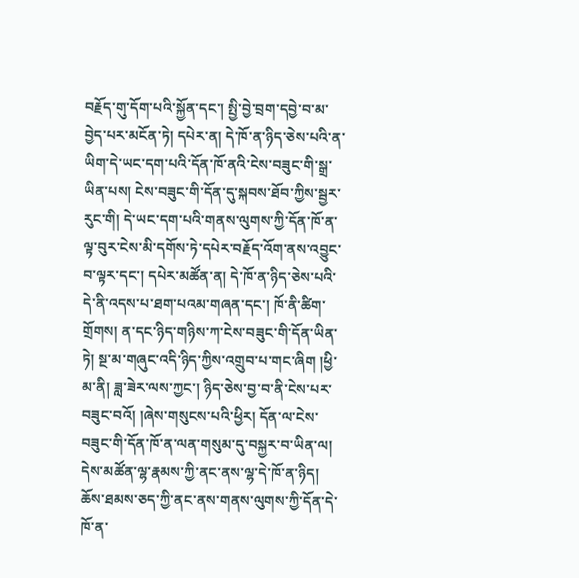བརྗོད་གུ་དོག་པའི་སྐྱོན་དང་། སྤྱི་བྱེ་བྲག་དབྱེ་བ་མ་བྱེད་པར་མངོན་ཏེ། དཔེར་ན། དེ་ཁོ་ན་ཉིད་ཅེས་པའི་ན་ཡིག་དེ་ཡང་དག་པའི་དོན་ཁོ་ནའི་ངེས་བཟུང་གི་སྒྲ་ཡིན་པས། ངེས་བཟུང་གི་དོན་དུ་སྐབས་ཐོབ་ཀྱིས་སྦྱར་རུང་གི། དེ་ཡང་དག་པའི་གནས་ལུགས་ཀྱི་དོན་ཁོ་ན་ལྟ་བུར་ངེས་མི་དགོས་ཏེ་དཔེར་བརྗོད་འོག་ནས་འབྱུང་བ་ལྟར་དང་། དཔེར་མཚོན་ན། དེ་ཁོ་ན་ཉིད་ཅེས་པའི་དེ་ནི་འདས་པ་ཐག་པའམ་གཞན་དང་། ཁོ་ནི་ཚིག་གྲོགས། ན་དང་ཉིད་གཉིས་ཀ་ངེས་བཟུང་གི་དོན་ཡིན་ཏེ། སྔ་མ་གཞུང་འདི་ཉིད་ཀྱིས་འགྲུབ་པ་གང་ཞིག །ཕྱི་མ་ནི། ཟླ་ཟེར་ལས་ཀྱང་། ཉིད་ཅེས་བྱ་བ་ནི་ངེས་པར་བཟུང་བའོ། །ཞེས་གསུངས་པའི་ཕྱིར། དོན་ལ་ངེས་བཟུང་གི་དོན་ཁོ་ན་ལན་གསུམ་དུ་བསྐྱར་བ་ཡིན་ལ། དེས་མཚོན་ལྷ་རྣམས་ཀྱི་ནང་ནས་ལྷ་དེ་ཁོ་ན་ཉིད། ཆོས་ཐམས་ཅད་ཀྱི་ནང་ནས་གནས་ལུགས་ཀྱི་དོན་དེ་ཁོ་ན་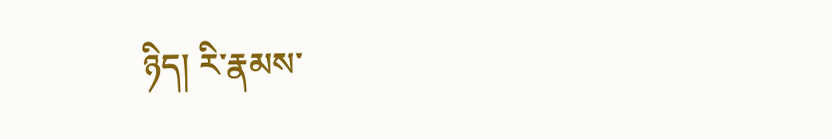ཉིད། རི་རྣམས་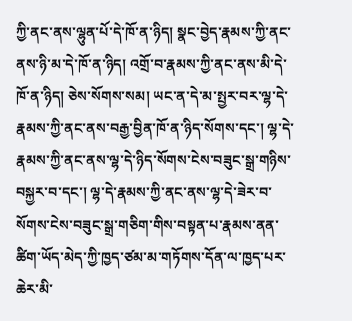ཀྱི་ནང་ནས་ལྷུན་པོ་དེ་ཁོ་ན་ཉིད། སྣང་བྱེད་རྣམས་ཀྱི་ནང་ནས་ཉི་མ་དེ་ཁོ་ན་ཉིད། འགྲོ་བ་རྣམས་ཀྱི་ནང་ནས་མི་དེ་ཁོ་ན་ཉིད། ཅེས་སོགས་སམ། ཡང་ན་དེ་མ་སྤྱར་བར་ལྷ་དེ་རྣམས་ཀྱི་ནང་ནས་བརྒྱ་བྱིན་ཁོ་ན་ཉིད་སོགས་དང་། ལྷ་དེ་རྣམས་ཀྱི་ནང་ནས་ལྷ་དེ་ཉིད་སོགས་ངེས་བཟུང་སྒྲ་གཉིས་བསྐྱར་བ་དང་། ལྷ་དེ་རྣམས་ཀྱི་ནང་ནས་ལྷ་དེ་ཟེར་བ་སོགས་ངེས་བཟུང་སྒྲ་གཅིག་གིས་བསྟན་པ་རྣམས་ནན་ཚིག་ཡོད་མེད་ཀྱི་ཁྱད་ཙམ་མ་གཏོགས་དོན་ལ་ཁྱད་པར་ཆེར་མི་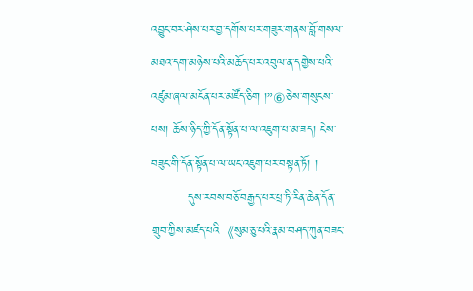འབྱུང་བར་ཤེས་པར་བྱ་དགོས་པར་གཟུར་གནས་བློ་གསལ་མཐའ་དག་མཉེས་པའི་མཆོད་པར་འབུལ་ན་དགྱེས་པའི་འཛུམ་ཞལ་མངོན་པར་མཛོད་ཅིག །”⑥ཅེས་གསུངས་པས། ཆོས་ཉིད་ཀྱི་དོན་སྟོན་པ་ལ་འཇུག་པ་མ་ཟད། ངེས་བཟུང་གི་དོན་སྟོན་པ་ལ་ཡང་འཇུག་པར་བསྟན་ཏོ། །
         དུས་རབས་བཅོ་བརྒྱད་པར་པྲ་ཏི་རིན་ཆེན་དོན་གྲུབ་ཀྱིས་མཛད་པའི《སུམ་ཅུ་པའི་རྣམ་བཤད་ཀུན་བཟང་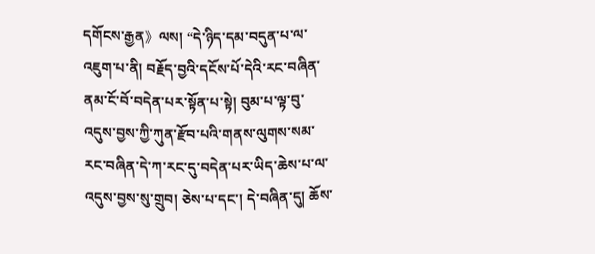དགོངས་རྒྱན》ལས། “དེ་ཉིད་དམ་བདུན་པ་ལ་འཇུག་པ་ནི། བརྗོད་བྱའི་དངོས་པོ་དེའི་རང་བཞིན་ནམ་ངོ་བོ་བདེན་པར་སྟོན་པ་སྟེ། བུམ་པ་ལྟ་བུ་འདུས་བྱས་ཀྱི་ཀུན་རྫོབ་པའི་གནས་ལུགས་སམ་རང་བཞིན་དེ་ཀ་རང་དུ་བདེན་པར་ཡིད་ཆེས་པ་ལ་འདུས་བྱས་སུ་གྲུབ། ཅེས་པ་དང་། དེ་བཞིན་དུ། ཆོས་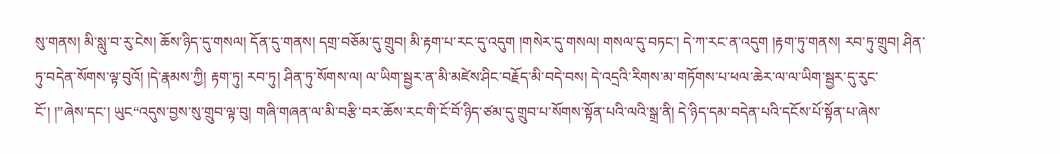སུ་གནས། མི་སླུ་བ་རུ་ངེས། ཆོས་ཉིད་དུ་གསལ། དོན་དུ་གནས། དགྲ་བཅོམ་དུ་གྲུབ། མི་རྟག་པ་རང་དུ་འདུག །གསེར་དུ་གསལ། གསལ་དུ་བཏང་། དེ་ཀ་རང་ན་འདུག །རྟག་ཏུ་གནས། རབ་ཏུ་གྲུབ། ཤིན་ཏུ་བདེན་སོགས་ལྟ་བུའོ། །དེ་རྣམས་ཀྱི། རྟག་ཏུ། རབ་ཏུ། ཤིན་ཏུ་སོགས་ལ། ལ་ཡིག་སྦྱར་ན་མི་མཛེས་ཤིང་བརྗོད་མི་བདེ་བས། དེ་འདྲའི་རིགས་མ་གཏོགས་པ་ཕལ་ཆེར་ལ་ལ་ཡིག་སྦྱར་དུ་རུང་ངོ་། །”ཞེས་དང་། ཡུང“འདུས་བྱས་སུ་གྲུབ་ལྟ་བུ། གཞི་གཞན་ལ་མི་བརྩི་བར་ཆོས་རང་གི་ངོ་བོ་ཉིད་ཙམ་དུ་གྲུབ་པ་སོགས་སྟོན་པའི་ལའི་སྒྲ་ནི། དེ་ཉིད་དམ་བདེན་པའི་དངོས་པོ་སྟོན་པ་ཞེས་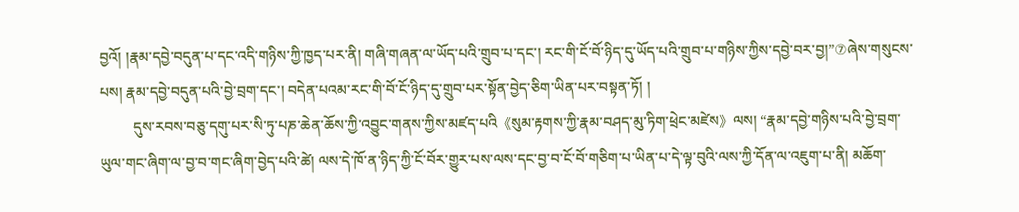བྱའོ། །རྣམ་དབྱེ་བདུན་པ་དང་འདི་གཉིས་ཀྱི་ཁྱད་པར་ནི། གཞི་གཞན་ལ་ཡོད་པའི་གྲུབ་པ་དང་། རང་གི་ངོ་བོ་ཉིད་དུ་ཡོད་པའི་གྲུབ་པ་གཉིས་ཀྱིས་དབྱེ་བར་བྱ།”⑦ཞེས་གསུངས་པས། རྣམ་དབྱེ་བདུན་པའི་བྱེ་བྲག་དང་། བདེན་པའམ་རང་གི་བོ་ངོ་ཉིད་དུ་གྲུབ་པར་སྟོན་བྱེད་ཅིག་ཡིན་པར་བསྟན་ཏོ། །
         དུས་རབས་བཅུ་དགུ་པར་སི་ཏུ་པཎ་ཆེན་ཆོས་ཀྱི་འབྱུང་གནས་ཀྱིས་མཛད་པའི《སུམ་རྟགས་ཀྱི་རྣམ་བཤད་མུ་ཏིག་ཕྲེང་མཛེས》ལས། “རྣམ་དབྱེ་གཉིས་པའི་བྱེ་བྲག་ཡུལ་གང་ཞིག་ལ་བྱ་བ་གང་ཞིག་བྱེད་པའི་ཚེ། ལས་དེ་ཁོ་ན་ཉིད་ཀྱི་ངོ་བོར་གྱུར་པས་ལས་དང་བྱ་བ་ངོ་བོ་གཅིག་པ་ཡིན་པ་དེ་ལྟ་བུའི་ལས་ཀྱི་དོན་ལ་འཇུག་པ་ནི། མཆོག་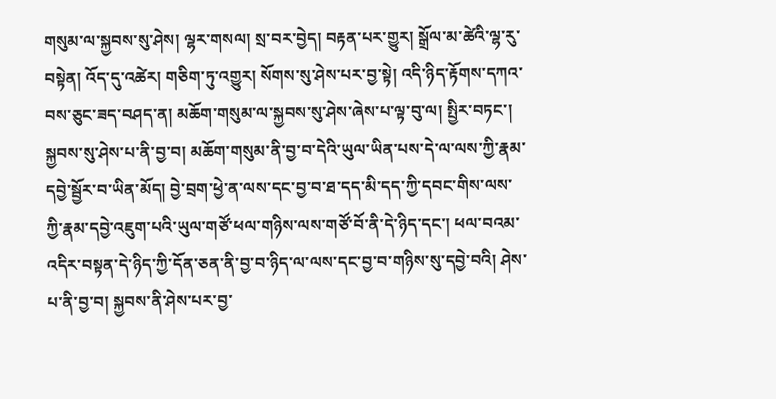གསུམ་ལ་སྐྱབས་སུ་ཤེས། ལྷར་གསལ། སྲ་བར་བྱེད། བརྟན་པར་གྱུར། སྒྲོལ་མ་ཚེའི་ལྷ་རུ་བསྟེན། འོད་དུ་འཚེར། གཅིག་ཏུ་འགྱུར། སོགས་སུ་ཤེས་པར་བྱ་སྟེ། འདི་ཉིད་རྟོགས་དཀའ་བས་ཅུང་ཟད་བཤད་ན། མཆོག་གསུམ་ལ་སྐྱབས་སུ་ཤེས་ཞེས་པ་ལྟ་བུ་ལ། སྤྱིར་བཏང་། སྐྱབས་སུ་ཤེས་པ་ནི་བྱ་བ། མཆོག་གསུམ་ནི་བྱ་བ་དེའི་ཡུལ་ཡིན་པས་དེ་ལ་ལས་ཀྱི་རྣམ་དབྱེ་སྦྱོར་བ་ཡིན་མོད། བྱེ་བྲག་ཕྱེ་ན་ལས་དང་བྱ་བ་ཐ་དད་མི་དད་ཀྱི་དབང་གིས་ལས་ཀྱི་རྣམ་དབྱེ་འཇུག་པའི་ཡུལ་གཙོ་ཕལ་གཉིས་ལས་གཙོ་བོ་ནི་དེ་ཉིད་དང་། ཕལ་བའམ་འདིར་བསྟན་དེ་ཉིད་ཀྱི་དོན་ཅན་ནི་བྱ་བ་ཉིད་ལ་ལས་དང་བྱ་བ་གཉིས་སུ་དབྱེ་བའི། ཤེས་པ་ནི་བྱ་བ། སྐྱབས་ནི་ཤེས་པར་བྱ་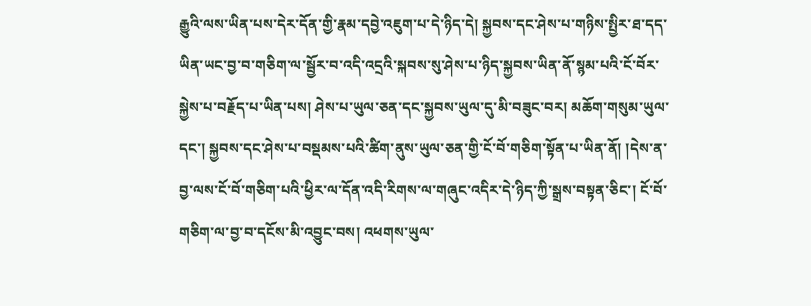རྒྱུའི་ལས་ཡིན་པས་དེར་དོན་གྱི་རྣམ་དབྱེ་འཇུག་པ་དེ་ཉིད་དེ། སྐྱབས་དང་ཤེས་པ་གཉིས་སྤྱིར་ཐ་དད་ཡིན་ཡང་བྱ་བ་གཅིག་ལ་སྦྱོར་བ་འདི་འདྲའི་སྐབས་སུ་ཤེས་པ་ཉིད་སྐྱབས་ཡིན་ནོ་སྙམ་པའི་ངོ་བོར་སྐྱེས་པ་བརྗོད་པ་ཡིན་པས། ཤེས་པ་ཡུལ་ཅན་དང་སྐྱབས་ཡུལ་དུ་མི་བཟུང་བར། མཆོག་གསུམ་ཡུལ་དང་། སྐྱབས་དང་ཤེས་པ་བསྡམས་པའི་ཚིག་ནུས་ཡུལ་ཅན་གྱི་ངོ་བོ་གཅིག་སྟོན་པ་ཡིན་ནོ། །དེས་ན་བྱ་ལས་ངོ་བོ་གཅིག་པའི་ཕྱིར་ལ་དོན་འདི་རིགས་ལ་གཞུང་འདིར་དེ་ཉིད་ཀྱི་སྒྲས་བསྟན་ཅིང་། ངོ་བོ་གཅིག་ལ་བྱ་བ་དངོས་མི་འབྱུང་བས། འཕགས་ཡུལ་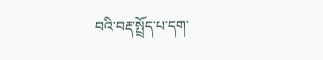བའི་བརྡ་སྤྲོད་པ་དག་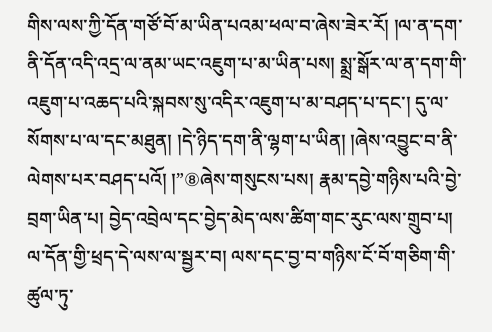གིས་ལས་ཀྱི་དོན་གཙོ་བོ་མ་ཡིན་པའམ་ཕལ་བ་ཞེས་ཟེར་རོ། །ལ་ན་དག་ནི་དོན་འདི་འདྲ་ལ་ནམ་ཡང་འཇུག་པ་མ་ཡིན་པས། སྨྲ་སྒོར་ལ་ན་དག་གི་འཇུག་པ་འཆད་པའི་སྐབས་སུ་འདིར་འཇུག་པ་མ་བཤད་པ་དང་། དུ་ལ་སོགས་པ་ལ་དང་མཐུན། །དེ་ཉིད་དག་ནི་ལྷག་པ་ཡིན། །ཞེས་འབྱུང་བ་ནི་ལེགས་པར་བཤད་པའོ། །”⑧ཞེས་གསུངས་པས། རྣམ་དབྱེ་གཉིས་པའི་བྱེ་བྲག་ཡིན་པ། བྱེད་འབྲེལ་དང་བྱེད་མེད་ལས་ཚིག་གང་རུང་ལས་གྲུབ་པ། ལ་དོན་གྱི་ཕྲད་དེ་ལས་ལ་སྦྱར་བ། ལས་དང་བྱ་བ་གཉིས་ངོ་བོ་གཅིག་གི་ཚུལ་ཏུ་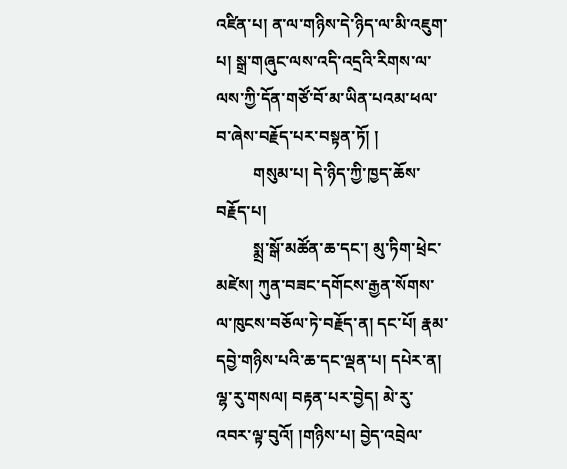འཛིན་པ། ན་ལ་གཉིས་དེ་ཉིད་ལ་མི་འཇུག་པ། སྒྲ་གཞུང་ལས་འདི་འདྲའི་རིགས་ལ་ལས་ཀྱི་དོན་གཙོ་བོ་མ་ཡིན་པའམ་ཕལ་བ་ཞེས་བརྗོད་པར་བསྟན་ཏོ། །
         གསུམ་པ། དེ་ཉིད་ཀྱི་ཁྱད་ཆོས་བརྗོད་པ།
         སྨྲ་སྒོ་མཚོན་ཆ་དང་། མུ་ཏིག་ཕྲེང་མཛེས། ཀུན་བཟང་དགོངས་རྒྱན་སོགས་ལ་ཁུངས་བཅོལ་ཏེ་བརྗོད་ན། དང་པོ། རྣམ་དབྱེ་གཉིས་པའི་ཆ་དང་ལྡན་པ། དཔེར་ན། ལྷ་རུ་གསལ། བརྟན་པར་བྱེད། མེ་རུ་འབར་ལྟ་བུའོ། །གཉིས་པ། བྱེད་འབྲེལ་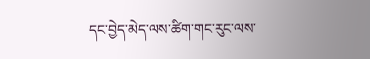དང་བྱེད་མེད་ལས་ཚིག་གང་རུང་ལས་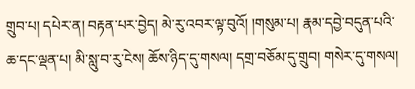གྲུབ་པ། དཔེར་ན། བརྟན་པར་བྱེད། མེ་རུ་འབར་ལྟ་བུའོ། །གསུམ་པ། རྣམ་དབྱེ་བདུན་པའི་ཆ་དང་ལྡན་པ། མི་སླུ་བ་རུ་ངེས། ཆོས་ཉིད་དུ་གསལ། དགྲ་བཅོམ་དུ་གྲུབ། གསེར་དུ་གསལ།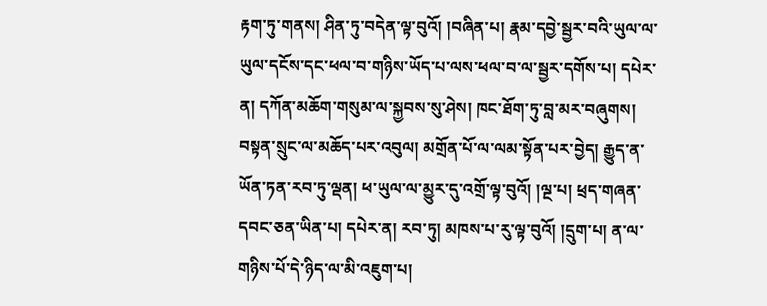རྟག་ཏུ་གནས། ཤིན་ཏུ་བདེན་ལྟ་བུའོ། །བཞིན་པ། རྣམ་དབྱེ་སྦྱར་བའི་ཡུལ་ལ་ཡུལ་དངོས་དང་ཕལ་བ་གཉིས་ཡོད་པ་ལས་ཕལ་བ་ལ་སྦྱར་དགོས་པ། དཔེར་ན། དཀོན་མཆོག་གསུམ་ལ་སྐྱབས་སུ་ཤེས། ཁང་ཐོག་ཏུ་བླ་མར་བཞུགས། བསྟན་སྲུང་ལ་མཆོད་པར་འབུལ། མགྲོན་པོ་ལ་ལམ་སྟོན་པར་བྱེད། རྒྱུད་ན་ཡོན་ཏན་རབ་ཏུ་ལྡན། ཕ་ཡུལ་ལ་མྱུར་དུ་འགྲོ་ལྟ་བུའོ། །ལྔ་པ། ཕྲད་གཞན་དབང་ཅན་ཡིན་པ། དཔེར་ན། རབ་ཏུ། མཁས་པ་རུ་ལྟ་བུའོ། །དྲུག་པ། ན་ལ་གཉིས་པོ་དེ་ཉིད་ལ་མི་འཇུག་པ།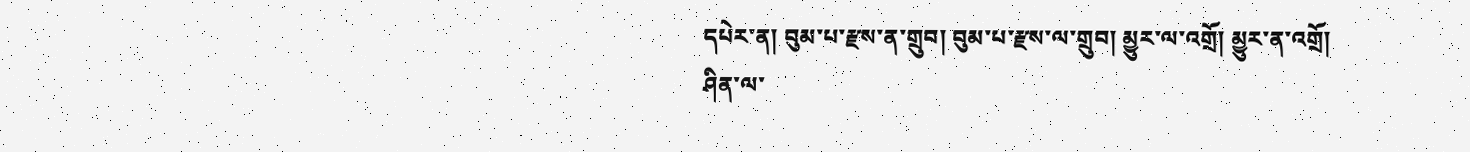དཔེར་ན། བུམ་པ་རྫས་ན་གྲུབ། བུམ་པ་རྫས་ལ་གྲུབ། མྱུར་ལ་འགྲོ། མྱུར་ན་འགྲོ། ཤིན་ལ་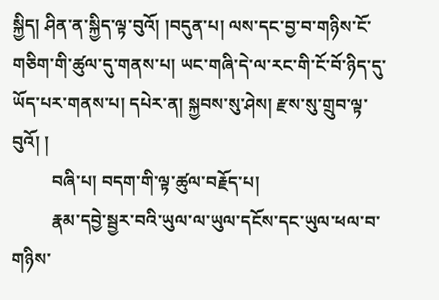སྐྱིད། ཤིན་ན་སྐྱིད་ལྟ་བུའོ། །བདུན་པ། ལས་དང་བྱ་བ་གཉིས་ངོ་གཅིག་གི་ཚུལ་དུ་གནས་པ། ཡང་གཞི་དེ་ལ་རང་གི་ངོ་བོ་ཉིད་དུ་ཡོད་པར་གནས་པ། དཔེར་ན། སྐྱབས་སུ་ཤེས། རྫས་སུ་གྲུབ་ལྟ་བུའོ། །
         བཞི་པ། བདག་གི་ལྟ་ཚུལ་བརྗོད་པ།
         རྣམ་དབྱེ་སྦྱར་བའི་ཡུལ་ལ་ཡུལ་དངོས་དང་ཡུལ་ཕལ་བ་གཉིས་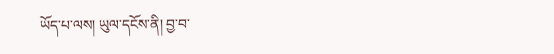ཡོད་པ་ལས། ཡུལ་དངོས་ནི། བྱ་བ་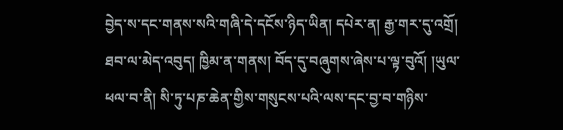བྱེད་ས་དང་གནས་སའི་གཞི་དེ་དངོས་ཉིད་ཡིན། དཔེར་ན། རྒྱ་གར་དུ་འགྲོ། ཐབ་ལ་མེད་འབུད། ཁྱིམ་ན་གནས། བོད་དུ་བཞུགས་ཞེས་པ་ལྟ་བུའོ། །ཡུལ་ཕལ་བ་ནི། སི་ཏུ་པཎ་ཆེན་གྱིས་གསུངས་པའི་ལས་དང་བྱ་བ་གཉིས་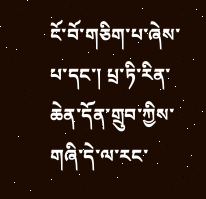ངོ་བོ་གཅིག་པ་ཞེས་པ་དང་། པྲ་ཏི་རིན་ཆེན་དོན་གྲུབ་ཀྱིས་གཞི་དེ་ལ་རང་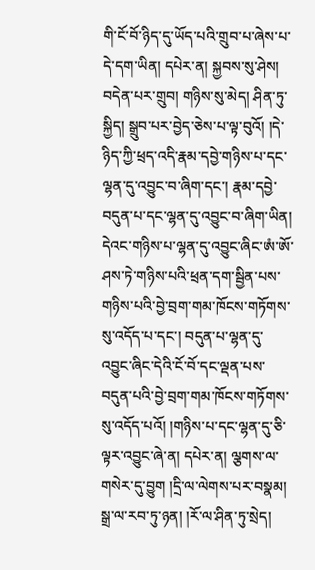གི་ངོ་བོ་ཉིད་དུ་ཡོད་པའི་གྲུབ་པ་ཞེས་པ་དེ་དག་ཡིན། དཔེར་ན། སྐྱབས་སུ་ཤེས། བདེན་པར་གྲུབ། གཉིས་སུ་མེད། ཤིན་ཏུ་སྐྱིད། སྒྲུབ་པར་བྱེད་ཅེས་པ་ལྟ་བུའོ། །དེ་ཉིད་ཀྱི་ཕྲད་འདི་རྣམ་དབྱེ་གཉིས་པ་དང་ལྷན་དུ་འབྱུང་བ་ཞིག་དང་། རྣམ་དབྱེ་བདུན་པ་དང་ལྷན་དུ་འབྱུང་བ་ཞིག་ཡིན། དེའང་གཉིས་པ་ལྷན་དུ་འབྱུང་ཞིང་ཨཾ་ཨོ་ཤས་ཏེ་གཉིས་པའི་ཕྲན་དག་སྦྱིན་པས་གཉིས་པའི་བྱེ་བྲག་གམ་ཁོངས་གཏོགས་སུ་འདོད་པ་དང་། བདུན་པ་ལྷན་དུ་འབྱུང་ཞིང་དེའི་ངོ་བོ་དང་ལྡན་པས་བདུན་པའི་བྱེ་བྲག་གམ་ཁོངས་གཏོགས་སུ་འདོད་པའོ། །གཉིས་པ་དང་ལྷན་དུ་ཅི་ལྟར་འབྱུང་ཞེ་ན། དཔེར་ན། ལྕགས་ལ་གསེར་དུ་བྱུག །དྲི་ལ་ལེགས་པར་བསྣམ། སྒྲ་ལ་རབ་ཏུ་ཉན། །རོ་ལ་ཤིན་ཏུ་སྲེད།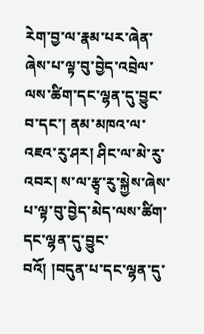རེག་བྱ་ལ་རྣམ་པར་ཞེན་ཞེས་པ་ལྟ་བུ་བྱེད་འབྲེལ་ལས་ཚིག་དང་ལྷན་དུ་བྱུང་བ་དང་། ནམ་མཁའ་ལ་འཇའ་རུ་ཤར། ཤིང་ལ་མེ་རུ་འབར། ས་ལ་རྩྭ་རུ་སྐྱེས་ཞེས་པ་ལྟ་བུ་བྱེད་མེད་ལས་ཚིག་དང་ལྷན་དུ་བྱུང་བའོ། །བདུན་པ་དང་ལྷན་དུ་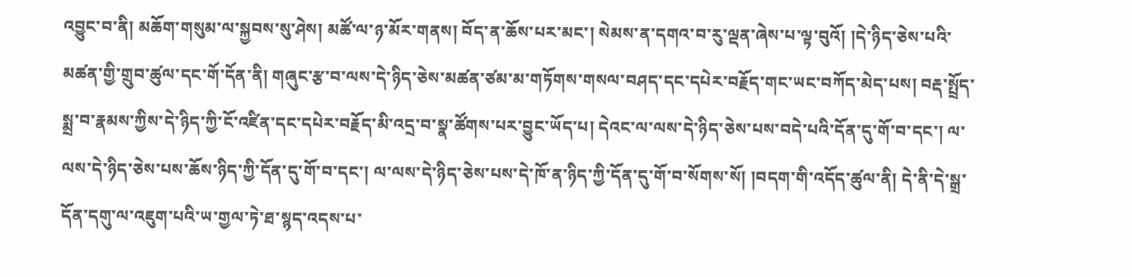འབྱུང་བ་ནི། མཆོག་གསུམ་ལ་སྐྱབས་སུ་ཤེས། མཚོ་ལ་ཉ་མོར་གནས། བོད་ན་ཆོས་པར་མང་། སེམས་ན་དགའ་བ་རུ་ལྡན་ཞེས་པ་ལྟ་བུའོ། །དེ་ཉིད་ཅེས་པའི་མཚན་གྱི་གྲུབ་ཚུལ་དང་གོ་དོན་ནི། གཞུང་རྩ་བ་ལས་དེ་ཉིད་ཅེས་མཚན་ཙམ་མ་གཏོགས་གསལ་བཤད་དང་དཔེར་བརྗོད་གང་ཡང་བཀོད་མེད་པས། བརྡ་སྤྲོད་སྨྲ་བ་རྣམས་ཀྱིས་དེ་ཉིད་ཀྱི་ངོ་འཛིན་དང་དཔེར་བརྗོད་མི་འདྲ་བ་སྣ་ཚོགས་པར་བྱུང་ཡོད་པ། དེའང་ལ་ལས་དེ་ཉིད་ཅེས་པས་བདེ་པའི་དོན་དུ་གོ་བ་དང་། ལ་ལས་དེ་ཉིད་ཅེས་པས་ཆོས་ཉིད་ཀྱི་དོན་དུ་གོ་བ་དང་། ལ་ལས་དེ་ཉིད་ཅེས་པས་དེ་ཁོ་ན་ཉིད་ཀྱི་དོན་དུ་གོ་བ་སོགས་སོ། །བདག་གི་འདོད་ཚུལ་ནི། དེ་ནི་དེ་སྒྲ་དོན་དགུ་ལ་འཇུག་པའི་ཡ་གྱལ་ཏེ་ཐ་སྙད་འདས་པ་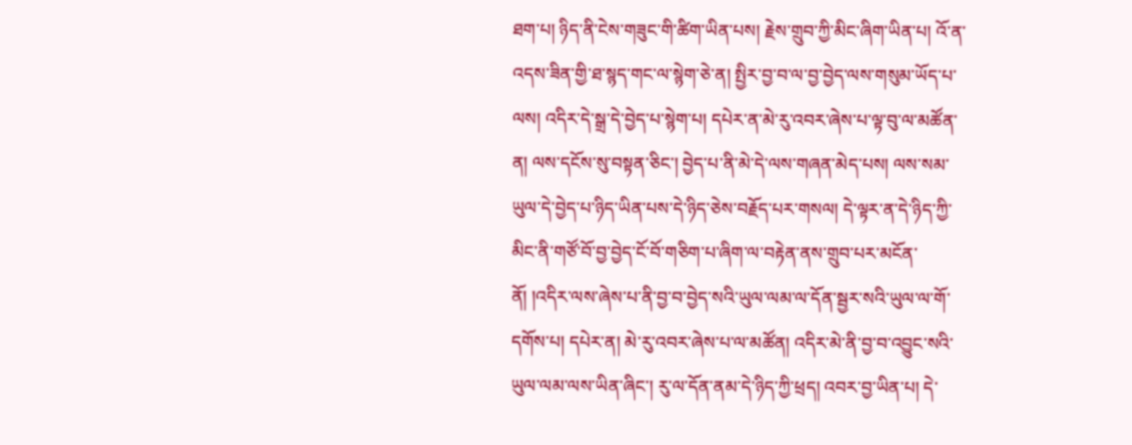ཐག་པ། ཉིད་ནི་ངེས་གཟུང་གི་ཚིག་ཡིན་པས། རྗེས་གྲུབ་ཀྱི་མིང་ཞིག་ཡིན་པ། འོ་ན་འདས་ཟིན་གྱི་ཐ་སྙད་གང་ལ་སྙེག་ཅེ་ན། སྤྱིར་བྱ་བ་ལ་བྱ་བྱེད་ལས་གསུམ་ཡོད་པ་ལས། འདིར་དེ་སྒྲ་དེ་བྱེད་པ་སྙེག་པ། དཔེར་ན་མེ་རུ་འབར་ཞེས་པ་ལྟ་བུ་ལ་མཚོན་ན། ལས་དངོས་སུ་བསྟན་ཅིང་། བྱེད་པ་ནི་མེ་དེ་ལས་གཞན་མེད་པས། ལས་སམ་ཡུལ་དེ་བྱེད་པ་ཉིད་ཡིན་པས་དེ་ཉིད་ཅེས་བརྗོད་པར་གསལ། དེ་ལྟར་ན་དེ་ཉིད་ཀྱི་མིང་ནི་གཙོ་བོ་བྱ་བྱེད་ངོ་བོ་གཅིག་པ་ཞིག་ལ་བརྟེན་ནས་གྲུབ་པར་མངོན་ནོ། །འདིར་ལས་ཞེས་པ་ནི་བྱ་བ་བྱེད་སའི་ཡུལ་ལམ་ལ་དོན་སྦྱར་སའི་ཡུལ་ལ་གོ་དགོས་པ། དཔེར་ན། མེ་རུ་འབར་ཞེས་པ་ལ་མཚོན། འདིར་མེ་ནི་བྱ་བ་འབྱུང་སའི་ཡུལ་ལམ་ལས་ཡིན་ཞིང་། རུ་ལ་དོན་ནམ་དེ་ཉིད་ཀྱི་ཕྲད། འབར་བྱ་ཡིན་པ། དེ་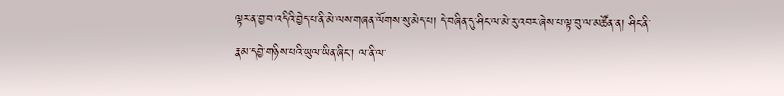ལྟར་ན་བྱ་བ་འདིའི་བྱེད་པ་ནི་མེ་ལས་གཞན་ལོགས་སུ་མེད་པ། དེ་བཞིན་དུ་ཤིང་ལ་མེ་རུ་འབར་ཞེས་པ་ལྟ་བུ་ལ་མཚོན་ན། ཤིང་ནི་རྣམ་དབྱེ་གཉིས་པའི་ཡུལ་ཡིན་ཞིང་། ལ་ནི་ལ་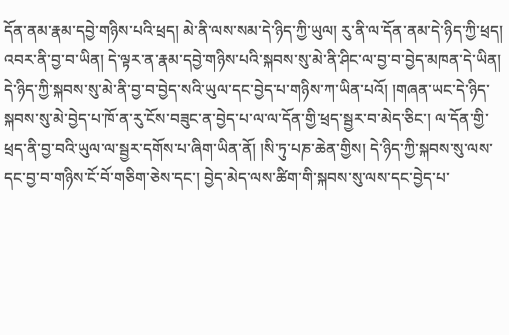དོན་ནམ་རྣམ་དབྱེ་གཉིས་པའི་ཕྲད། མེ་ནི་ལས་སམ་དེ་ཉིད་ཀྱི་ཡུལ། རུ་ནི་ལ་དོན་ནམ་དེ་ཉིད་ཀྱི་ཕྲད། འབར་ནི་བྱ་བ་ཡིན། དེ་ལྟར་ན་རྣམ་དབྱེ་གཉིས་པའི་སྐབས་སུ་མེ་ནི་ཤིང་ལ་བྱ་བ་བྱེད་མཁན་དེ་ཡིན། དེ་ཉིད་ཀྱི་སྐབས་སུ་མེ་ནི་བྱ་བ་བྱེད་སའི་ཡུལ་དང་བྱེད་པ་གཉིས་ཀ་ཡིན་པའོ། །གཞན་ཡང་དེ་ཉིད་སྐབས་སུ་མེ་བྱེད་པ་ཁོ་ན་རུ་ངོས་བཟུང་ན་བྱེད་པ་ལ་ལ་དོན་གྱི་ཕྲད་སྦྱར་བ་མེད་ཅིང་། ལ་དོན་གྱི་ཕྲད་ནི་བྱ་བའི་ཡུལ་ལ་སྦྱར་དགོས་པ་ཞིག་ཡིན་ནོ། །སི་ཏུ་པཎ་ཆེན་གྱིས། དེ་ཉིད་ཀྱི་སྐབས་སུ་ལས་དང་བྱ་བ་གཉིས་ངོ་བོ་གཅིག་ཅེས་དང་། བྱེད་མེད་ལས་ཚིག་གི་སྐབས་སུ་ལས་དང་བྱེད་པ་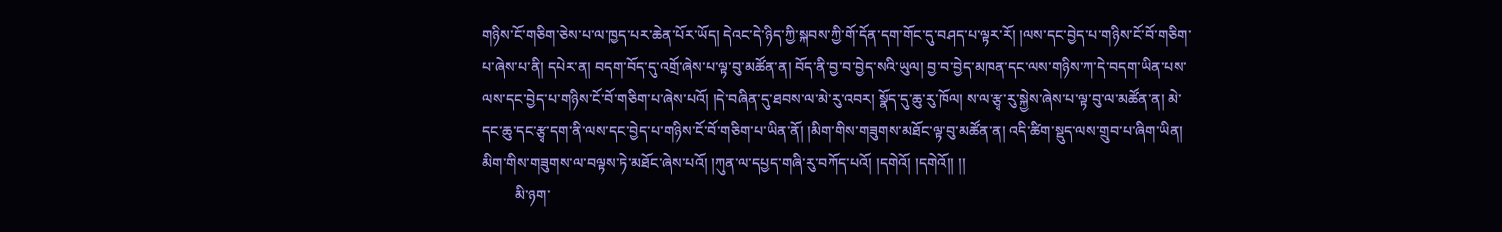གཉིས་ངོ་གཅིག་ཅེས་པ་ལ་ཁྱད་པར་ཆེན་པོར་ཡོད། དེའང་དེ་ཉིད་ཀྱི་སྐབས་ཀྱི་གོ་དོན་དག་གོང་དུ་བཤད་པ་ལྟར་རོ། །ལས་དང་བྱེད་པ་གཉིས་ངོ་བོ་གཅིག་པ་ཞེས་པ་ནི། དཔེར་ན། བདག་བོད་དུ་འགྲོ་ཞེས་པ་ལྟ་བུ་མཚོན་ན། བོད་ནི་བྱ་བ་བྱེད་སའི་ཡུལ། བྱ་བ་བྱེད་མཁན་དང་ལས་གཉིས་ཀ་དེ་བདག་ཡིན་པས་ལས་དང་བྱེད་པ་གཉིས་ངོ་བོ་གཅིག་པ་ཞེས་པའོ། །དེ་བཞིན་དུ་ཐབས་ལ་མེ་རུ་འབར། སྣོད་དུ་ཆུ་རུ་ཁོལ། ས་ལ་རྩྭ་རུ་སྐྱེས་ཞེས་པ་ལྟ་བུ་ལ་མཚོན་ན། མེ་དང་ཆུ་དང་རྩྭ་དག་ནི་ལས་དང་བྱེད་པ་གཉིས་ངོ་བོ་གཅིག་པ་ཡིན་ནོ། །མིག་གིས་གཟུགས་མཐོང་ལྟ་བུ་མཚོན་ན། འདི་ཚིག་སྡུད་ལས་གྲུབ་པ་ཞིག་ཡིན། མིག་གིས་གཟུགས་ལ་བལྟས་ཏེ་མཐོང་ཞེས་པའོ། །ཀུན་ལ་དཔྱད་གཞི་རུ་བཀོད་པའོ། །དགེའོ། །དགེའོ།། །།
         མི་ཉག་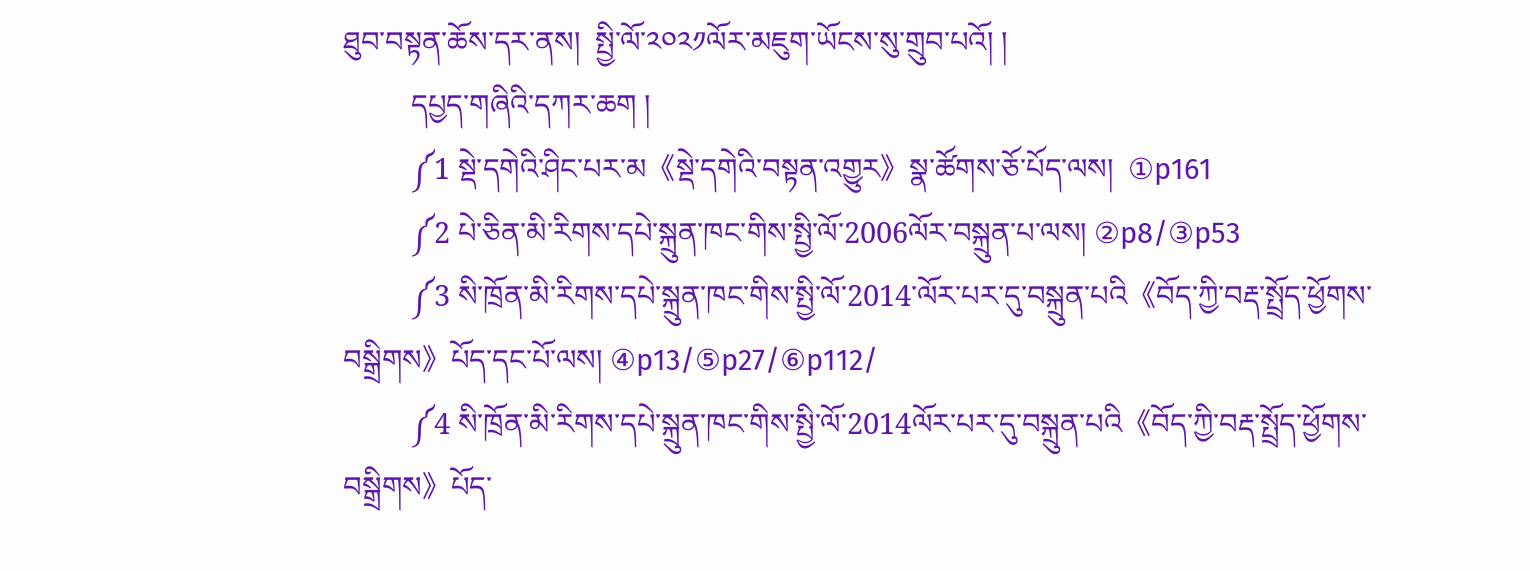ཐུབ་བསྟན་ཆོས་དར་ནས།  སྤྱི་ལོ་༢༠༢༡ལོར་མཇུག་ཡོངས་སུ་གྲུབ་པའོ། །
         དཔྱད་གཞིའི་དཀར་ཆག །
         ༼1 སྡེ་དགེའི་ཤིང་པར་མ《སྡེ་དགེའི་བསྟན་འགྱུར》སྣ་ཚོགས་ཅོ་པོད་ལས།  ①p161
         ༼2 པེ་ཅིན་མི་རིགས་དཔེ་སྐྲུན་ཁང་གིས་སྤྱི་ལོ་2006ལོར་བསྐྲུན་པ་ལས། ②p8/③p53
         ༼3 སི་ཁྲོན་མི་རིགས་དཔེ་སྐྲུན་ཁང་གིས་སྤྱི་ལོ་2014་ལོར་པར་དུ་བསྐྲུན་པའི《བོད་ཀྱི་བརྡ་སྤྲོད་ཕྱོགས་བསྒྲིགས》པོད་དང་པོ་ལས། ④p13/⑤p27/⑥p112/
         ༼4 སི་ཁྲོན་མི་རིགས་དཔེ་སྐྲུན་ཁང་གིས་སྤྱི་ལོ་2014ལོར་པར་དུ་བསྐྲུན་པའི《བོད་ཀྱི་བརྡ་སྤྲོད་ཕྱོགས་བསྒྲིགས》པོད་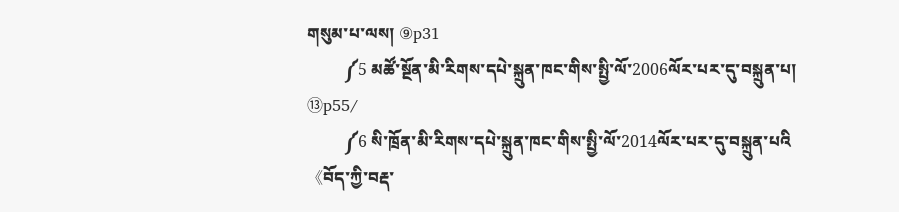གསུམ་པ་ལས། ⑨p31
         ༼5 མཚོ་སྔོན་མི་རིགས་དཔེ་སྐྲུན་ཁང་གིས་སྤྱི་ལོ་2006ལོར་པར་དུ་བསྐྲུན་པ།   ⑬p55/
         ༼6 སི་ཁྲོན་མི་རིགས་དཔེ་སྐྲུན་ཁང་གིས་སྤྱི་ལོ་2014ལོར་པར་དུ་བསྐྲུན་པའི《བོད་ཀྱི་བརྡ་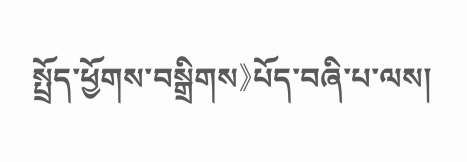སྤྲོད་ཕྱོགས་བསྒྲིགས》པོད་བཞི་པ་ལས།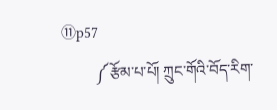⑪p57
         ༼རྩོམ་པ་པོ། ཀྲུང་གོའི་བོད་རིག་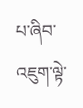པ་ཞིབ་འཇུག་ལྟེ་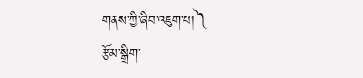གནས་ཀྱི་ཞིབ་འཇུག་པ།༽
རྩོམ་སྒྲིག་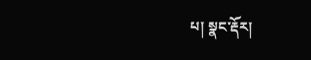པ། སྣང་རྡོར།